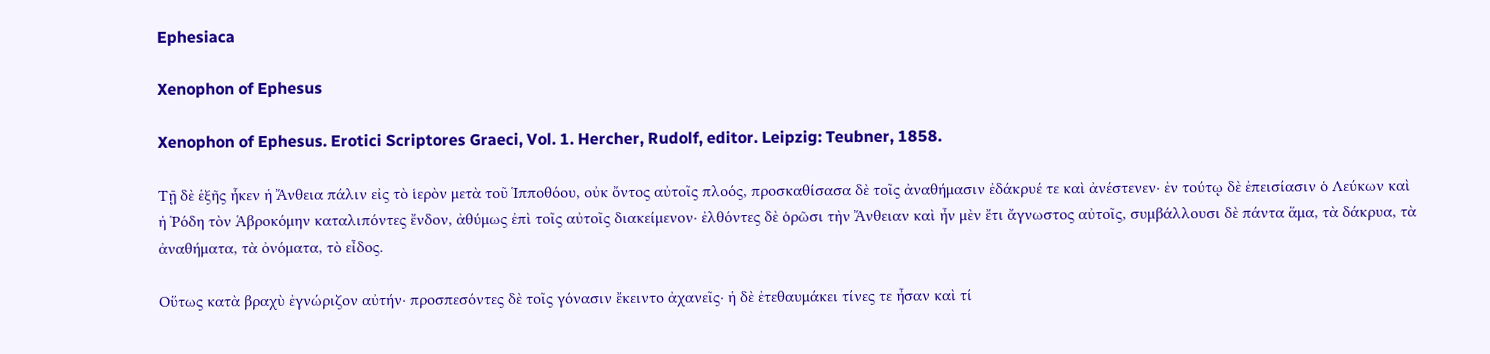Ephesiaca

Xenophon of Ephesus

Xenophon of Ephesus. Erotici Scriptores Graeci, Vol. 1. Hercher, Rudolf, editor. Leipzig: Teubner, 1858.

Τῇ δὲ ἑξῆς ἧκεν ἡ Ἄνθεια πάλιν εἰς τὸ ἱερὸν μετὰ τοῦ Ἱπποθόου, οὐκ ὄντος αὐτοῖς πλοός, προσκαθίσασα δὲ τοῖς ἀναθήμασιν ἐδάκρυέ τε καὶ ἀνέστενεν· ἐν τούτῳ δὲ ἐπεισίασιν ὁ Λεύκων καὶ ἡ Ῥόδη τὸν Ἁβροκόμην καταλιπόντες ἔνδον, ἀθύμως ἐπὶ τοῖς αὐτοῖς διακείμενον· ἐλθόντες δὲ ὁρῶσι τὴν Ἄνθειαν καὶ ἦν μὲν ἔτι ἄγνωστος αὐτοῖς, συμβάλλουσι δὲ πάντα ἅμα, τὰ δάκρυα, τὰ ἀναθήματα, τὰ ὀνόματα, τὸ εἶδος.

Οὕτως κατὰ βραχὺ ἐγνώριζον αὐτήν· προσπεσόντες δὲ τοῖς γόνασιν ἔκειντο ἀχανεῖς· ἡ δὲ ἐτεθαυμάκει τίνες τε ἦσαν καὶ τί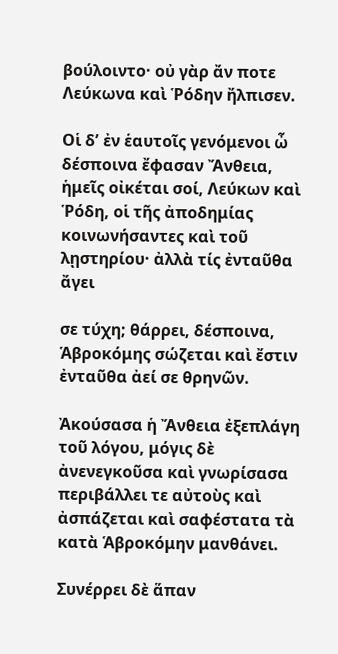βούλοιντο· οὐ γὰρ ἄν ποτε Λεύκωνα καὶ Ῥόδην ἤλπισεν.

Οἱ δʼ ἐν ἑαυτοῖς γενόμενοι ὦ δέσποινα ἔφασαν Ἄνθεια, ἡμεῖς οἰκέται σοί, Λεύκων καὶ Ῥόδη, οἱ τῆς ἀποδημίας κοινωνήσαντες καὶ τοῦ λῃστηρίου· ἀλλὰ τίς ἐνταῦθα ἄγει

σε τύχη; θάρρει, δέσποινα, Ἁβροκόμης σώζεται καὶ ἔστιν ἐνταῦθα ἀεί σε θρηνῶν.

Ἀκούσασα ἡ Ἄνθεια ἐξεπλάγη τοῦ λόγου, μόγις δὲ ἀνενεγκοῦσα καὶ γνωρίσασα περιβάλλει τε αὐτοὺς καὶ ἀσπάζεται καὶ σαφέστατα τὰ κατὰ Ἁβροκόμην μανθάνει.

Συνέρρει δὲ ἅπαν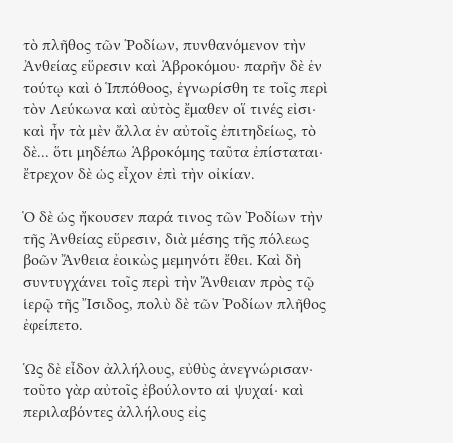τὸ πλῆθος τῶν Ῥοδίων, πυνθανόμενον τὴν Ἀνθείας εὕρεσιν καὶ Ἁβροκόμου· παρῆν δὲ ἐν τούτῳ καὶ ὁ Ἱππόθοος, ἐγνωρίσθη τε τοῖς περὶ τὸν Λεύκωνα καὶ αὐτὸς ἔμαθεν οἵ τινές εἰσι· καὶ ἦν τὰ μὲν ἄλλα ἐν αὐτοῖς ἐπιτηδείως, τὸ δὲ... ὅτι μηδέπω Ἁβροκόμης ταῦτα ἐπίσταται· ἔτρεχον δὲ ὡς εἶχον ἐπὶ τὴν οἰκίαν.

Ὁ δὲ ὡς ἤκουσεν παρά τινος τῶν Ῥοδίων τὴν τῆς Ἀνθείας εὕρεσιν, διὰ μέσης τῆς πόλεως βοῶν Ἄνθεια ἐοικὼς μεμηνότι ἔθει. Καὶ δὴ συντυγχάνει τοῖς περὶ τὴν Ἄνθειαν πρὸς τῷ ἱερῷ τῆς Ἴσιδος, πολὺ δὲ τῶν Ῥοδίων πλῆθος ἐφείπετο.

Ὡς δὲ εἶδον ἀλλήλους, εὐθὺς ἀνεγνώρισαν· τοῦτο γὰρ αὐτοῖς ἐβούλοντο αἱ ψυχαί· καὶ περιλαβόντες ἀλλήλους εἰς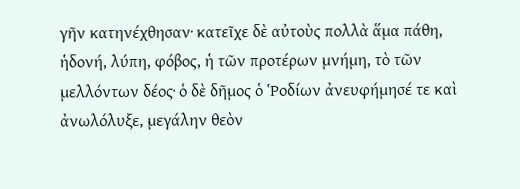γῆν κατηνέχθησαν· κατεῖχε δὲ αὐτοὺς πολλὰ ἅμα πάθη, ἡδονή, λύπη, φόβος, ἡ τῶν προτέρων μνήμη, τὸ τῶν μελλόντων δέος· ὁ δὲ δῆμος ὁ Ῥοδίων ἀνευφήμησέ τε καὶ ἀνωλόλυξε, μεγάλην θεὸν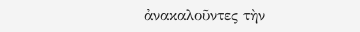ἀνακαλοῦντες τὴν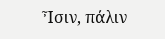Ἶσιν, πάλιν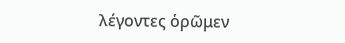λέγοντες ὁρῶμεν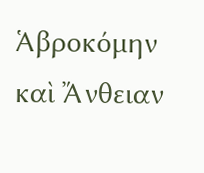Ἁβροκόμην καὶ Ἄνθειαν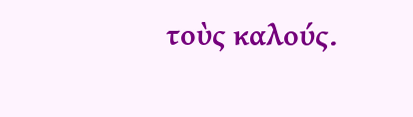τοὺς καλούς.